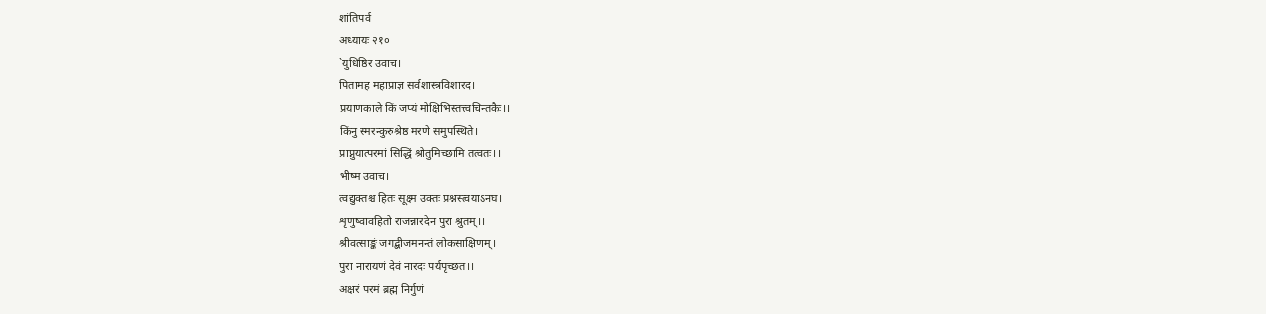शांतिपर्व
अध्यायः २१०
`युधिष्ठिर उवाच।
पितामह महाप्राज्ञ सर्वशास्त्रविशारद।
प्रयाणकाले किं जप्यं मोक्षिभिस्तत्त्वचिन्तकैः।।
किंनु स्मरन्कुरुश्रेष्ठ मरणे समुपस्थिते।
प्राप्नुयात्परमां सिद्धिं श्रोतुमिच्छामि तत्वतः।।
भीष्म उवाच।
त्वद्युक्तश्च हितः सूक्ष्म उक्तः प्रश्नस्त्वयाऽनघ।
शृणुष्वावहितो राजन्नारदेन पुरा श्रुतम्।।
श्रीवत्साङ्कं जगद्बीजमनन्तं लोकसाक्षिणम्।
पुरा नारायणं देवं नारदः पर्यपृच्छत।।
अक्षरं परमं ब्रह्म निर्गुणं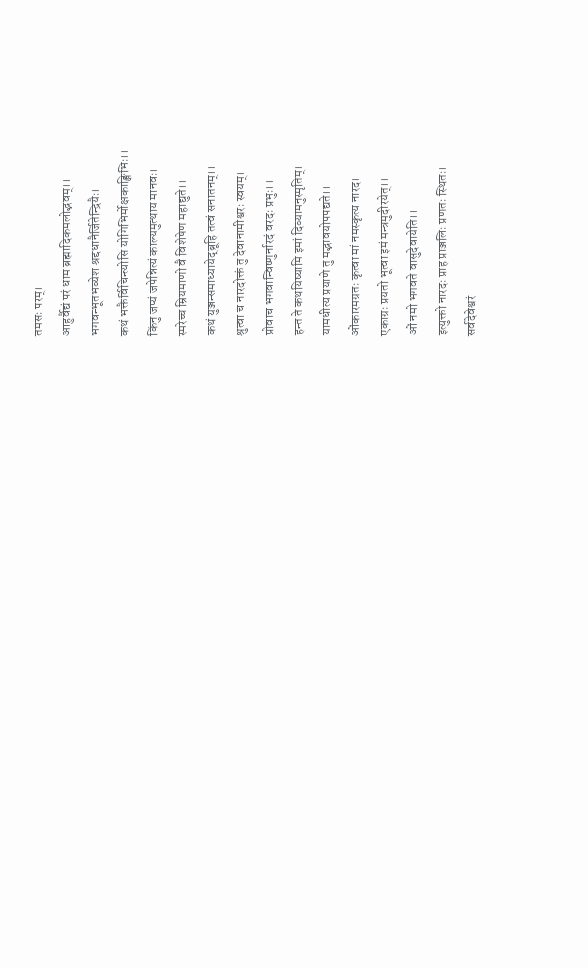तमसः परम्।
आहुर्वैद्यं परं धाम ब्रह्मादिकमलोद्भवम्।।
भगवन्भूतभव्येश श्रद्दधानैर्जितेन्द्रियैः।
कथं भक्तैर्विचिन्त्योसि योगिभिर्मोक्षकाङ्क्षिभिः।।
किंनु जप्यं जपेन्नित्यं काल्यमुत्थाय मानवः।
स्मरेच्च म्रियमाणो वै विशेषेण महाद्युते।।
कथं युञ्जन्समाध्यायेद्ब्रूहि तत्वं सनातनम्।।
श्रुत्वा च नारदोक्तं तु देवानामीश्वरः स्वयम्।
प्रोवाच भगवान्विष्णुर्नारदं वरदः प्रभुः।।
हन्त ते कथयिष्यामि इमां दिव्यामनुस्मृतिम्।
यामधीत्य प्रयाणे तु मद्भावयोपपद्यते।।
ओंकारमग्रतः कृत्वा मां नमस्कृत्य नारद।
एकाग्रः प्रयतो भूत्वा इमं मन्त्रमुदीरयेत्।।
ओं नमो भगवते वासुदेवायेति।।
इत्युक्तो नारदः प्राह प्राञ्जलिः प्रणतः स्थितः।
सर्वदेवेश्वरं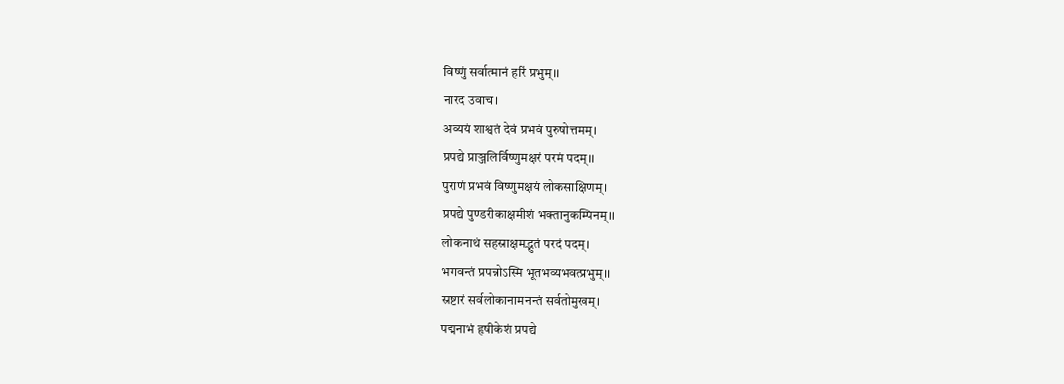विष्णुं सर्वात्मानं हरिं प्रभुम्।।
नारद उवाच।
अव्ययं शाश्वतं देवं प्रभवं पुरुषोत्तमम्।
प्रपद्ये प्राञ्जलिर्विष्णुमक्षरं परमं पदम्।।
पुराणं प्रभवं विष्णुमक्षयं लोकसाक्षिणम्।
प्रपद्ये पुण्डरीकाक्षमीशं भक्तानुकम्पिनम्।।
लोकनाथं सहस्राक्षमद्भुतं परदं पदम्।
भगवन्तं प्रपन्नोऽस्मि भूतभव्यभवत्प्रभुम्।।
स्रष्टारं सर्वलोकानामनन्तं सर्वतोमुखम्।
पद्मनाभं हृषीकेशं प्रपद्ये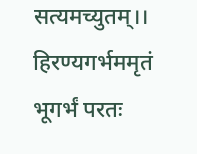सत्यमच्युतम्।।
हिरण्यगर्भममृतं भूगर्भं परतः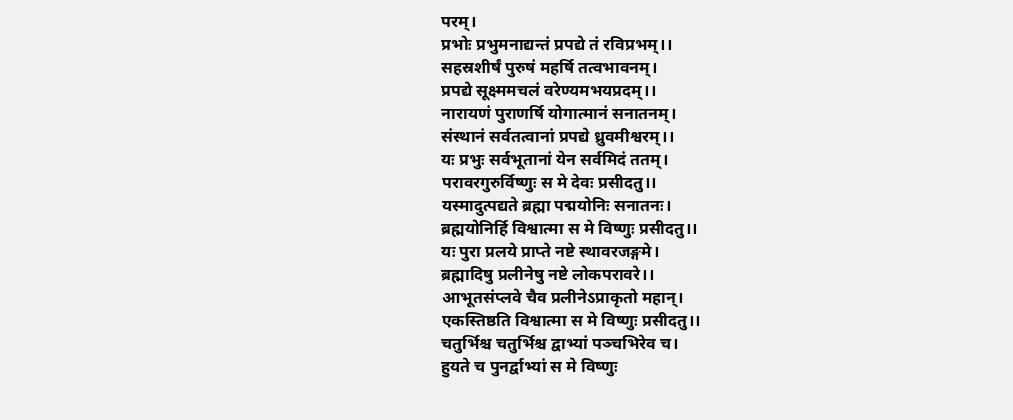परम्।
प्रभोः प्रभुमनाद्यन्तं प्रपद्ये तं रविप्रभम्।।
सहस्रशीर्षं पुरुषं महर्षि तत्वभावनम्।
प्रपद्ये सूक्ष्ममचलं वरेण्यमभयप्रदम्।।
नारायणं पुराणर्षि योगात्मानं सनातनम्।
संस्थानं सर्वतत्वानां प्रपद्ये ध्रुवमीश्वरम्।।
यः प्रभुः सर्वभूतानां येन सर्वमिदं ततम्।
परावरगुरुर्विष्णुः स मे देवः प्रसीदतु।।
यस्मादुत्पद्यते ब्रह्मा पद्मयोनिः सनातनः।
ब्रह्मयोनिर्हि विश्वात्मा स मे विष्णुः प्रसीदतु।।
यः पुरा प्रलये प्राप्ते नष्टे स्थावरजङ्गमे।
ब्रह्मादिषु प्रलीनेषु नष्टे लोकपरावरे।।
आभूतसंप्लवे चैव प्रलीनेऽप्राकृतो महान्।
एकस्तिष्ठति विश्वात्मा स मे विष्णुः प्रसीदतु।।
चतुर्भिश्च चतुर्भिश्च द्वाभ्यां पञ्चभिरेव च।
हुयते च पुनर्द्वाभ्यां स मे विष्णुः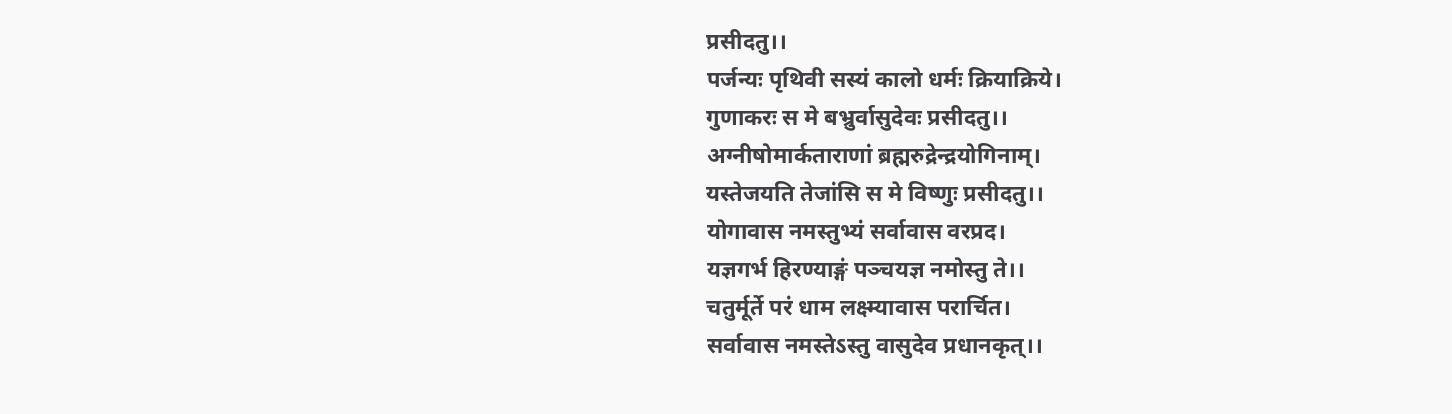प्रसीदतु।।
पर्जन्यः पृथिवी सस्यं कालो धर्मः क्रियाक्रिये।
गुणाकरः स मे बभ्रुर्वासुदेवः प्रसीदतु।।
अग्नीषोमार्कताराणां ब्रह्मरुद्रेन्द्रयोगिनाम्।
यस्तेजयति तेजांसि स मे विष्णुः प्रसीदतु।।
योगावास नमस्तुभ्यं सर्वावास वरप्रद।
यज्ञगर्भ हिरण्याङ्गं पञ्चयज्ञ नमोस्तु ते।।
चतुर्मूर्ते परं धाम लक्ष्म्यावास परार्चित।
सर्वावास नमस्तेऽस्तु वासुदेव प्रधानकृत्।।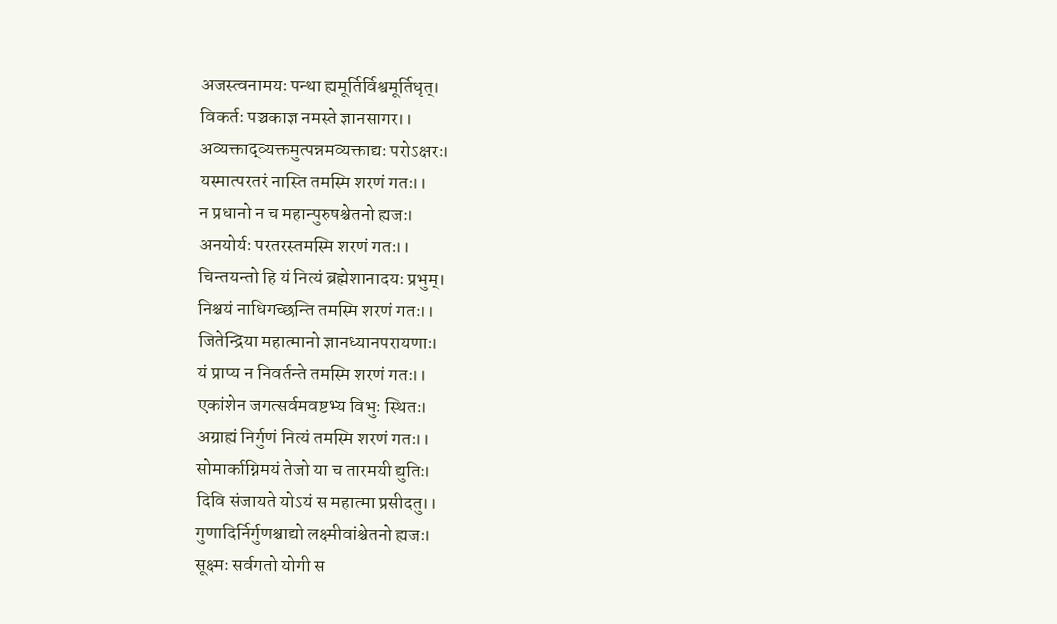अजस्त्वनामयः पन्था ह्यमूर्तिर्विश्वमूर्तिधृत्।
विकर्तः पञ्चकाज्ञ नमस्ते ज्ञानसागर।।
अव्यक्ताद्व्यक्तमुत्पन्नमव्यक्ताद्यः परोऽक्षरः।
यस्मात्परतरं नास्ति तमस्मि शरणं गतः।।
न प्रधानो न च महान्पुरुषश्चेतनो ह्यजः।
अनयोर्यः परतरस्तमस्मि शरणं गतः।।
चिन्तयन्तो हि यं नित्यं ब्रह्मेशानादयः प्रभुम्।
निश्चयं नाधिगच्छन्ति तमस्मि शरणं गतः।।
जितेन्द्रिया महात्मानो ज्ञानध्यानपरायणाः।
यं प्राप्य न निवर्तन्ते तमस्मि शरणं गतः।।
एकांशेन जगत्सर्वमवष्टभ्य विभुः स्थितः।
अग्राह्यं निर्गुणं नित्यं तमस्मि शरणं गतः।।
सोमार्काग्निमयं तेजो या च तारमयी द्युतिः।
दिवि संजायते योऽयं स महात्मा प्रसीदतु।।
गुणादिर्निर्गुणश्चाद्यो लक्ष्मीवांश्चेतनो ह्यजः।
सूक्ष्मः सर्वगतो योगी स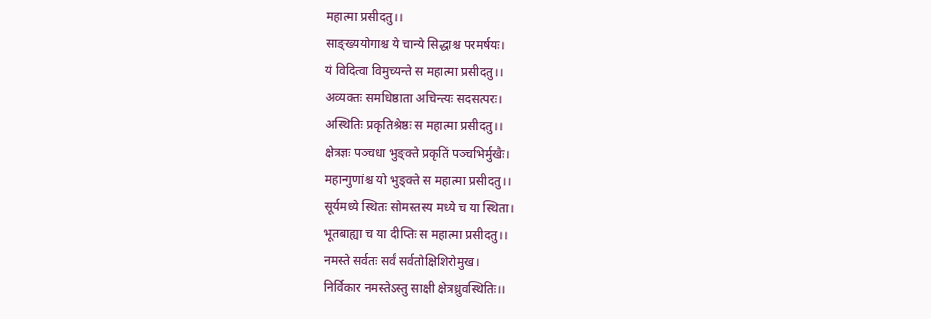महात्मा प्रसीदतु।।
साङ्ख्ययोगाश्च ये चान्ये सिद्धाश्च परमर्षयः।
यं विदित्वा विमुच्यन्ते स महात्मा प्रसीदतु।।
अव्यक्तः समधिष्ठाता अचिन्त्यः सदसत्परः।
अस्थितिः प्रकृतिश्रेष्ठः स महात्मा प्रसीदतु।।
क्षेत्रज्ञः पञ्चधा भुङ्क्ते प्रकृतिं पञ्चभिर्मुखैः।
महान्गुणांश्च यो भुङ्क्ते स महात्मा प्रसीदतु।।
सूर्यमध्ये स्थितः सोमस्तस्य मध्ये च या स्थिता।
भूतबाह्या च या दीप्तिः स महात्मा प्रसीदतु।।
नमस्ते सर्वतः सर्वं सर्वतोक्षिशिरोमुख।
निर्विकार नमस्तेऽस्तु साक्षी क्षेत्रध्रुवस्थितिः।।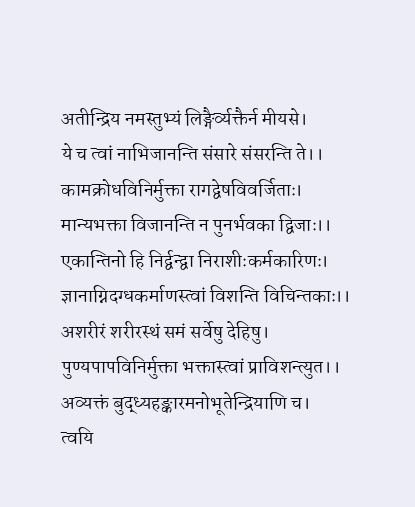अतीन्द्रिय नमस्तुभ्यं लिङ्गैर्व्यक्तैर्न मीयसे।
ये च त्वां नाभिजानन्ति संसारे संसरन्ति ते।।
कामक्रोधविनिर्मुक्ता रागद्वेषविवर्जिताः।
मान्यभक्ता विजानन्ति न पुनर्भवका द्विजाः।।
एकान्तिनो हि निर्द्वन्द्वा निराशीःकर्मकारिणः।
ज्ञानाग्निदग्धकर्माणस्त्वां विशन्ति विचिन्तकाः।।
अशरीरं शरीरस्थं समं सर्वेषु देहिषु।
पुण्यपापविनिर्मुक्ता भक्तास्त्वां प्राविशन्त्युत।।
अव्यक्तं बुद्ध्यहङ्कारमनोभूतेन्द्रियाणि च।
त्वयि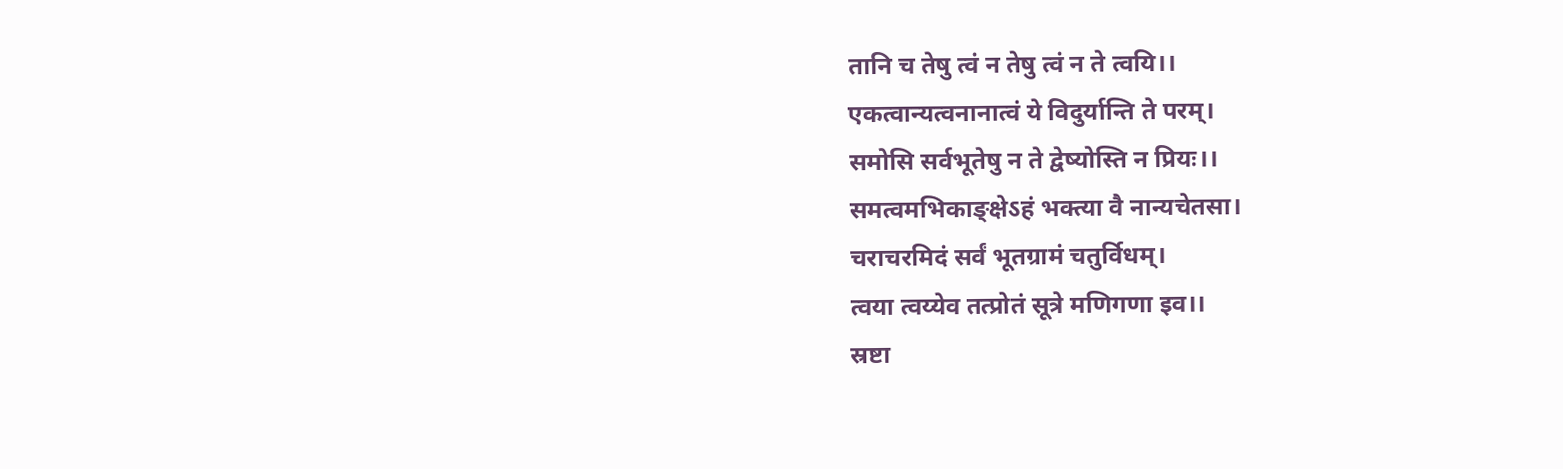तानि च तेषु त्वं न तेषु त्वं न ते त्वयि।।
एकत्वान्यत्वनानात्वं ये विदुर्यान्ति ते परम्।
समोसि सर्वभूतेषु न ते द्वेष्योस्ति न प्रियः।।
समत्वमभिकाङ्क्षेऽहं भक्त्या वै नान्यचेतसा।
चराचरमिदं सर्वं भूतग्रामं चतुर्विधम्।
त्वया त्वय्येव तत्प्रोतं सूत्रे मणिगणा इव।।
स्रष्टा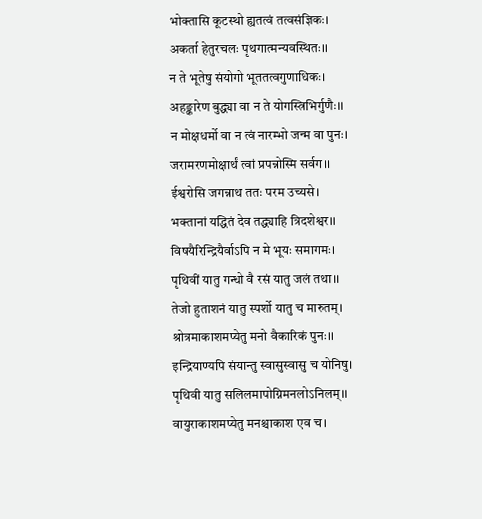भोक्तासि कूटस्थो ह्यतत्वं तत्वसंज्ञिकः।
अकर्ता हेतुरचलः पृथगात्मन्यवस्थितः।।
न ते भूतेषु संयोगो भूततत्वगुणाधिकः।
अहङ्कारेण बुद्ध्या वा न ते योगस्त्रिभिर्गुणैः।।
न मोक्षधर्मो वा न त्वं नारम्भो जन्म वा पुनः।
जरामरणमोक्षार्थं त्वां प्रपन्नोस्मि सर्वग।।
ईश्वरोसि जगन्नाथ ततः परम उच्यसे।
भक्तानां यद्धितं देव तद्ध्याहि त्रिदशेश्वर।।
विषयैरिन्द्रियैर्वाऽपि न मे भूयः समागमः।
पृथिवीं यातु गन्धो वै रसं यातु जलं तथा।।
तेजो हुताशनं यातु स्पर्शो यातु च मारुतम्।
श्रोत्रमाकाशमप्येतु मनो वैकारिकं पुनः।।
इन्द्रियाण्यपि संयान्तु स्वासुस्वासु च योनिषु।
पृथिवी यातु सलिलमापोग्निमनलोऽनिलम्।।
वायुराकाशमप्येतु मनश्चाकाश एव च।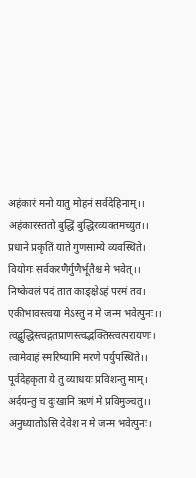अहंकारं मनो यातु मोहनं सर्वदेहिनाम्।।
अहंकारस्ततो बुद्धिं बुद्धिरव्यक्तमच्युत।।
प्रधाने प्रकृतिं याते गुणसाम्ये व्यवस्थिते।
वियोगः सर्वकरणैर्गुणैर्भूतैश्च मे भवेत्।।
निष्केवलं पदं तात काङ्क्षेऽहं परमं तव।
एकीभावस्त्वया मेऽस्तु न मे जन्म भवेत्पुनः।।
त्वद्बुद्धिस्त्वद्गतप्राणस्त्वद्भक्तिस्त्वत्परायणः।
त्वामेवाहं स्मरिष्यामि मरणे पर्युपस्थिते।।
पूर्वदेहकृता ये तु व्याधयः प्रविशन्तु माम्।
अर्दयन्तु च दुःखानि ऋणं मे प्रविमुञ्चतु।।
अनुध्यातोऽसि देवेश न मे जन्म भवेत्पुनः।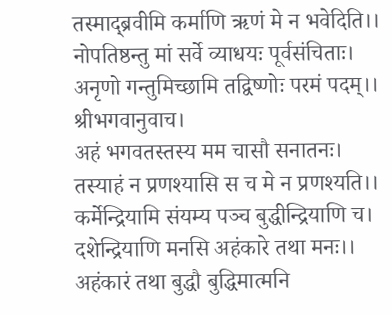तस्माद्ब्रवीमि कर्माणि ऋणं मे न भवेदिति।।
नोपतिष्ठन्तु मां सर्वे व्याधयः पूर्वसंचिताः।
अनृणो गन्तुमिच्छामि तद्विष्णोः परमं पदम्।।
श्रीभगवानुवाच।
अहं भगवतस्तस्य मम चासौ सनातनः।
तस्याहं न प्रणश्यासि स च मे न प्रणश्यति।।
कर्मेन्द्रियामि संयम्य पञ्च बुद्धीन्द्रियाणि च।
दशेन्द्रियाणि मनसि अहंकारे तथा मनः।।
अहंकारं तथा बुद्धौ बुद्धिमात्मनि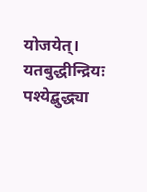योजयेत्।
यतबुद्धीन्द्रियः पश्येद्बुद्ध्या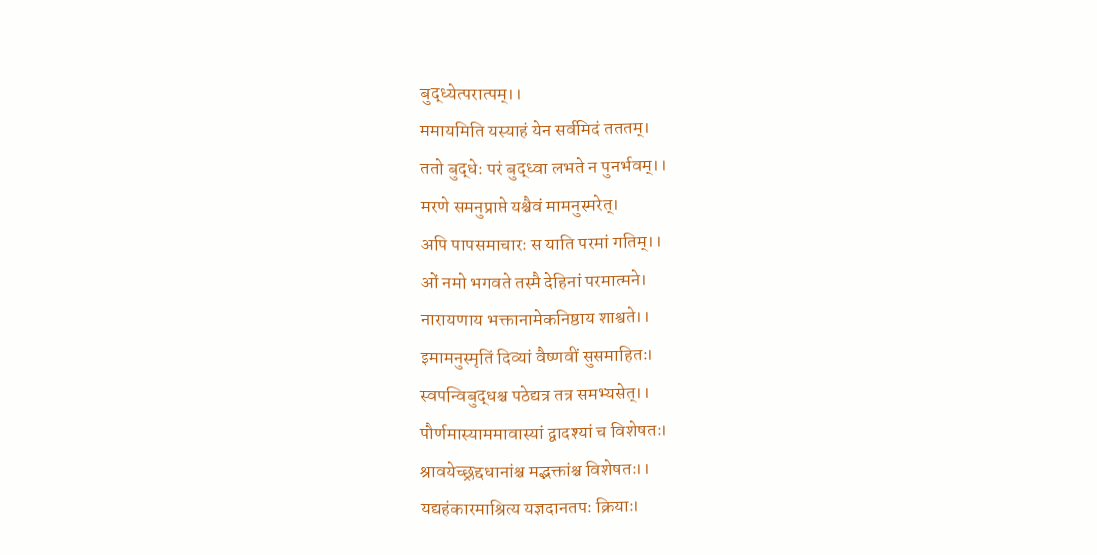बुद्ध्येत्परात्पम्।।
ममायमिति यस्याहं येन सर्वमिदं तततम्।
ततो बुद्धेः परं बुद्ध्वा लभते न पुनर्भवम्।।
मरणे समनुप्राप्ते यश्चैवं मामनुस्मरेत्।
अपि पापसमाचारः स याति परमां गतिम्।।
ओं नमो भगवते तस्मै देहिनां परमात्मने।
नारायणाय भक्तानामेकनिष्ठाय शाश्वते।।
इमामनुस्मृतिं दिव्यां वैष्णवीं सुसमाहितः।
स्वपन्विबुद्धश्च पठेद्यत्र तत्र समभ्यसेत्।।
पौर्णमास्याममावास्यां द्वादश्यां च विशेषतः।
श्रावयेच्छ्रद्दधानांश्च मद्भक्तांश्च विशेषतः।।
यद्यहंकारमाश्रित्य यज्ञदानतपः क्रियाः।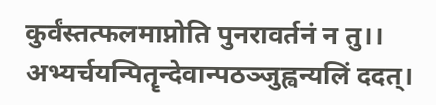कुर्वंस्तत्फलमाप्नोति पुनरावर्तनं न तु।।
अभ्यर्चयन्पितॄन्देवान्पठञ्जुह्वन्यलिं ददत्।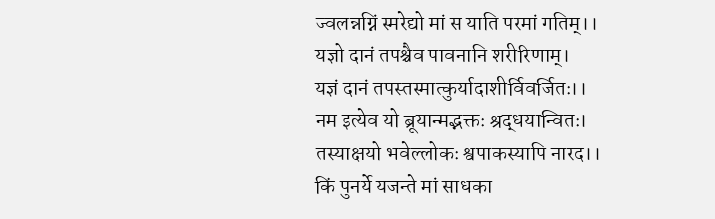ज्वलन्नग्निं स्मरेद्यो मां स याति परमां गतिम्।।
यज्ञो दानं तपश्चैव पावनानि शरीरिणाम्।
यज्ञं दानं तपस्तस्मात्कुर्यादाशीर्विवर्जितः।।
नम इत्येव यो ब्रूयान्मद्भक्तः श्रद्धयान्वितः।
तस्याक्षयो भवेल्लोकः श्वपाकस्यापि नारद।।
किं पुनर्ये यजन्ते मां साधका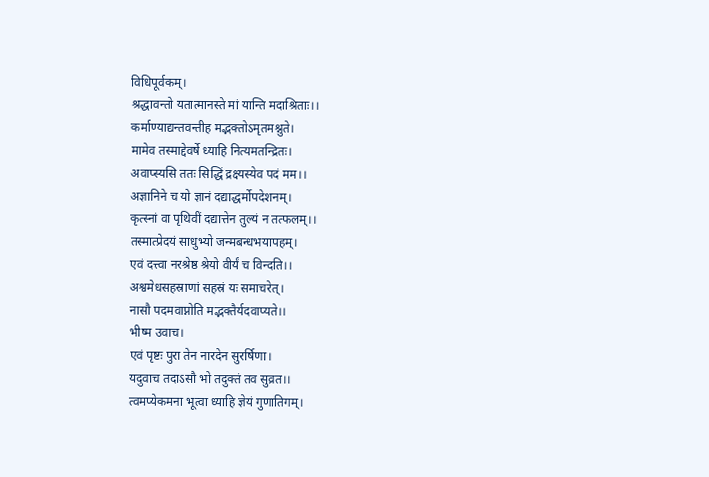विधिपूर्वकम्।
श्रद्धावन्तो यतात्मानस्ते मां यान्ति मदाश्रिताः।।
कर्माण्याद्यन्तवन्तीह मद्भक्तोऽमृतमश्नुते।
मामेव तस्माद्देवर्षे ध्याहि नित्यमतन्द्रितः।
अवाप्स्यसि ततः सिद्धिं द्रक्ष्यस्येव पदं मम।।
अज्ञानिने च यो ज्ञानं दद्याद्धर्मोपदेशनम्।
कृत्स्नां वा पृथिवीं दद्यात्तेन तुल्यं न तत्फलम्।।
तस्मात्प्रेदयं साधुभ्यो जन्मबन्धभयापहम्।
एवं दत्त्वा नरश्रेष्ठ श्रेयो वीर्यं च विन्दति।।
अश्वमेधसहस्राणां सहस्रं यः समाचरेत्।
नासौ पदमवाप्नोति मद्भक्तैर्यदवाप्यते।।
भीष्म उवाच।
एवं पृष्टः पुरा तेन नारदेन सुरर्षिणा।
यदुवाच तदाऽसौ भो तदुक्तं तव सुव्रत।।
त्वमप्येकमना भूत्वा ध्याहि ज्ञेयं गुणातिगम्।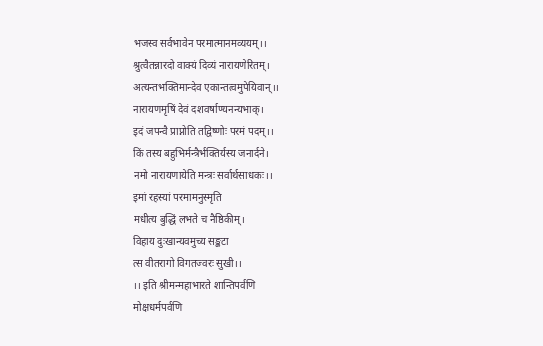भजस्व सर्वभावेन परमात्मानमव्ययम्।।
श्रुत्वैतन्नारदो वाक्यं दिव्यं नारायणेरितम्।
अत्यन्तभक्तिमान्देव एकान्तत्वमुपेयिवान्।।
नारायणमृषिं देवं दशवर्षाण्यनन्यभाक्।
इदं जपन्वै प्राप्नोति तद्विष्णोः परमं पदम्।।
किं तस्य बहुभिर्मन्त्रैर्भक्तिर्यस्य जनार्दने।
नमो नारायणायेति मन्त्रः सर्वार्थसाधकः।।
इमां रहस्यां परमामनुस्मृति
मधीत्य बुद्धिं लभते च नैष्ठिकीम्।
विहाय दुःखान्यवमुच्य सङ्कटा
त्स वीतरागो विगतज्वरः सुखी।।
।। इति श्रीमन्महाभारते शान्तिपर्वणि
मोक्षधर्मपर्वणि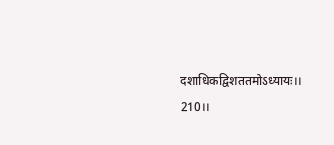दशाधिकद्विशततमोऽध्यायः।। 210।।